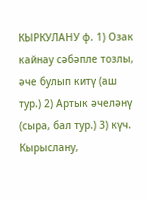КЫРКУЛАНУ ф. 1) Озак кайнау сәбәпле тозлы, әче булып китү (аш тур.) 2) Артык әчеләнү (сыра, бал тур.) 3) күч. Кырыслану,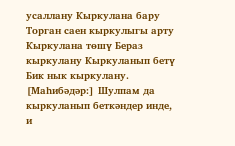усаллану Кыркулана бару Торган саен кыркулыгы арту Кыркулана төшү Бераз кыркулану Кыркуланып бетү Бик нык кыркулану. [Маһибәдәр:] Шулпам да кыркуланып беткәндер инде, и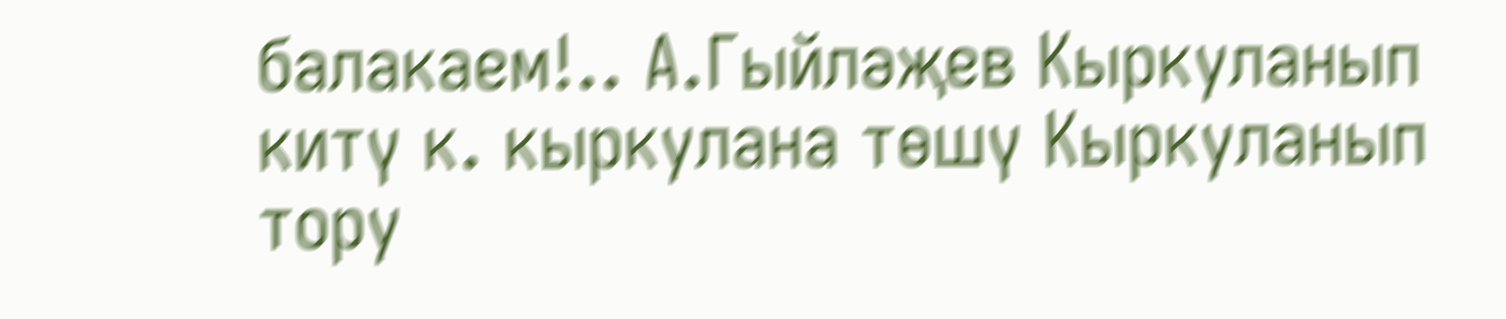балакаем!.. А.Гыйләҗев Кыркуланып китү к. кыркулана төшү Кыркуланып тору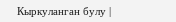Кыркуланган булу |